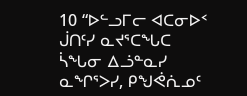10 “ᐅᓪᓗᒥᓕ ᐊᑕᓂᐅᑉ ᒎᑎᑦᓯ ᓇᔪᕐᑕᖓᑕ ᓵᖓᓂ ᐃᓘᓐᓇᓯ ᓇᖏᕐᐳᓯ, ᑭᖑᕚᕇᓄᑦ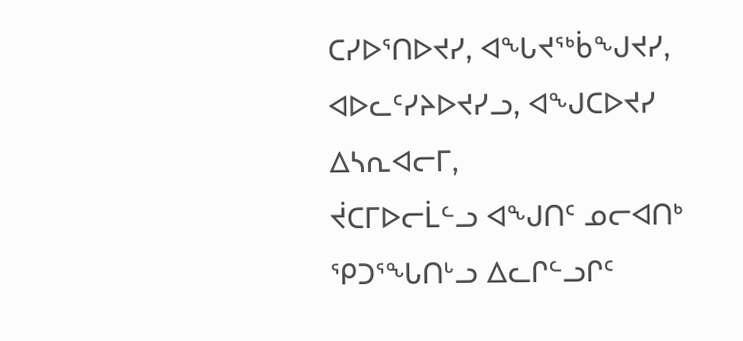ᑕᓯᐅᕐᑎᐅᔪᓯ, ᐊᖓᔪᖅᑳᖑᔪᓯ, ᐊᐅᓚᑦᓯᔨᐅᔪᓯᓗ, ᐊᖑᑕᐅᔪᓯ ᐃᓴᕆᐊᓕᒥ,
ᔫᑕᒥᐅᓕᒫᓪᓗ ᐊᖑᑎᑦ ᓄᓕᐊᑎᒃ ᕿᑐᕐᖓᑎᒡᓗ ᐃᓚᒋᓪᓗᒋᑦ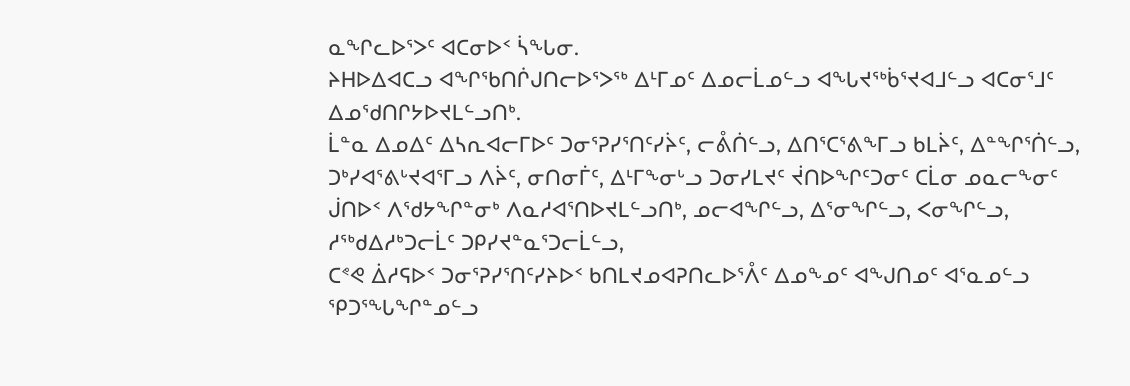ᓇᖏᓚᐅᕐᐳᑦ ᐊᑕᓂᐅᑉ ᓵᖓᓂ.
ᔨᕼᐅᐃᐊᑕᓗ ᐊᖏᖃᑎᒌᒍᑎᓕᐅᕐᐳᖅ ᐃᒻᒥᓄᑦ ᐃᓄᓕᒫᓄᓪᓗ ᐊᖓᔪᖅᑳᕐᔪᐊᒧᓪᓗ ᐊᑕᓂᕐᒧᑦ ᐃᓄᖁᑎᒋᔭᐅᔪᒪᓪᓗᑎᒃ.
ᒫᓐᓇ ᐃᓄᐃᑦ ᐃᓴᕆᐊᓕᒥᐅᑦ ᑐᓂᕐᕈᓯᕐᑎᑦᓯᔩᑦ, ᓕᕔᑏᓪᓗ, ᐃᑎᕐᑕᕐᕕᖕᒥᓗ ᑲᒪᔩᑦ, ᐃᓐᖏᕐᑏᓪᓗ, ᑐᒃᓯᐊᕐᕕᒡᔪᐊᕐᒥᓗ ᐱᔩᑦ, ᓂᑎᓂᒦᑦ, ᐃᒻᒥᖕᓂᒡᓗ ᑐᓂᓯᒪᔪᑦ ᔫᑎᐅᖏᑦᑐᓂᑦ ᑕᒫᓂ ᓄᓇᓕᖕᓂᑦ ᒎᑎᐅᑉ ᐱᖁᔭᖏᓐᓂᒃ ᐱᓇᓱᐊᕐᑎᐅᔪᒪᓪᓗᑎᒃ, ᓄᓕᐊᖏᓪᓗ, ᐃᕐᓂᖏᓪᓗ, ᐸᓂᖏᓪᓗ, ᓱᖅᑯᐃᓱᒃᑐᓕᒫᑦ ᑐᑭᓯᔪᓐᓇᕐᑐᓕᒫᓪᓗ,
ᑕᕝᕙ ᐄᓱᕋᐅᑉ ᑐᓂᕐᕈᓯᕐᑎᑦᓯᔨᐅᑉ ᑲᑎᒪᔪᓄᐊᕈᑎᓚᐅᕐᐰᑦ ᐃᓄᖕᓄᑦ ᐊᖑᑎᓄᑦ ᐊᕐᓇᓄᓪᓗ ᕿᑐᕐᖓᖏᓐᓄᓪᓗ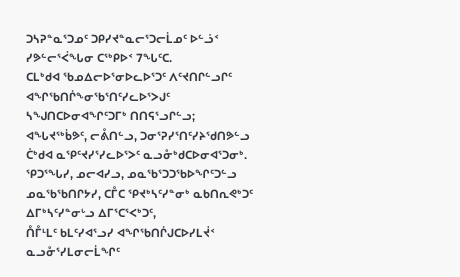ᑐᓴᕈᓐᓇᕐᑐᓄᑦ ᑐᑭᓯᔪᓐᓇᓕᕐᑐᓕᒫᓄᑦ ᐅᓪᓘᑉ ᓯᕗᓪᓕᕐᐹᖓᓂ ᑕᖅᑭᐅᑉ 7ᖓᑦᑕ.
ᑕᒪᒃᑯᐊ ᖃᓄᐃᓕᐅᕐᓂᐅᓚᐅᕐᑐᑦ ᐱᑦᔪᑎᒋᓪᓗᒋᑦ ᐊᖏᖃᑎᒌᖕᓂᖃᕐᑎᑦᓯᓚᐅᕐᐳᒍᑦ ᓴᖑᑎᑕᐅᓂᐊᖏᑦᑐᒥᒃ ᑎᑎᕋᕐᓗᒋᓪᓗ; ᐊᖓᔪᖅᑳᕗᑦ, ᓕᕔᑎᓪᓗ, ᑐᓂᕐᕈᓯᕐᑎᑦᓯᔨᖁᑎᕗᓪᓗ ᑖᒃᑯᐊ ᓇᕿᑦᔪᓯᕐᓯᓚᐅᕐᐳᑦ ᓇᓗᓁᒃᑯᑕᐅᓂᐊᕐᑐᓂᒃ.
ᕿᑐᕐᖓᓯ, ᓄᓕᐊᓯᓗ, ᓄᓇᖃᕐᑐᑐᖃᐅᖏᑦᑐᓪᓗ ᓄᓇᖃᖃᑎᒋᔭᓯ, ᑕᒤᑕ ᕿᔪᒃᓴᑦᓯᓐᓂᒃ ᓇᑲᑎᕆᕙᒃᑐᑦ ᐃᒥᒃᓴᑦᓯᓐᓂᒡᓗ ᐃᒥᕐᑕᕐᐸᒃᑐᑦ,
ᑍᒤᒻᒪᑦ ᑲᒪᑦᓯᐊᕐᓗᓯ ᐊᖏᖃᑎᒌᒍᑕᐅᓯᒪᔫᑉ ᓇᓗᓁᕐᓯᒪᓂᓕᒫᖏᑦ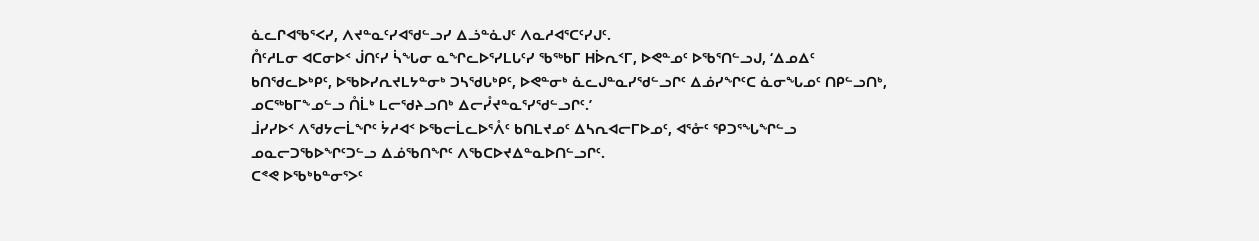ᓈᓚᒋᐊᖃᕐᐸᓯ, ᐱᔪᓐᓇᑦᓯᐊᖁᓪᓗᓯ ᐃᓘᓐᓈᒍᑦ ᐱᓇᓱᐊᕐᑕᑦᓯᒍᑦ.
ᑍᑦᓱᒪᓂ ᐊᑕᓂᐅᑉ ᒎᑎᑦᓯ ᓵᖓᓂ ᓇᖏᓚᐅᕐᓯᒪᒐᑦᓯ ᖃᖅᑲᒥ ᕼᐆᕆᑉᒥ, ᐅᕙᓐᓄᑦ ᐅᖃᕐᑎᓪᓗᒍ, ‘ᐃᓄᐃᑦ ᑲᑎᖁᓚᐅᒃᑭᑦ, ᐅᖃᐅᓯᕆᔪᒪᔭᓐᓂᒃ ᑐᓴᖁᒐᒃᑭᑦ, ᐅᕙᓐᓂᒃ ᓈᓚᒍᓐᓇᓯᖁᓪᓗᒋᑦ ᐃᓅᓯᖏᑦᑕ ᓈᓂᖓᓄᑦ ᑎᑭᓪᓗᑎᒃ, ᓄᑕᖅᑲᒥᖕᓄᓪᓗ ᑍᒫᒃ ᒪᓕᖁᔨᓗᑎᒃ ᐃᓕᓮᔪᓐᓇᕐᓯᖁᓪᓗᒋᑦ.’
ᒨᓯᓯᐅᑉ ᐱᖁᔭᓕᒫᖏᑦ ᔮᓱᐊᑉ ᐅᖃᓕᒫᓚᐅᕐᐰᑦ ᑲᑎᒪᔪᓄᑦ ᐃᓴᕆᐊᓕᒥᐅᓄᑦ, ᐊᕐᓁᑦ ᕿᑐᕐᖓᖏᓪᓗ ᓄᓇᓕᑐᖃᐅᖏᑦᑐᓪᓗ ᐃᓅᖃᑎᖏᑦ ᐱᖃᑕᐅᔪᐃᓐᓇᐅᑎᓪᓗᒋᑦ.
ᑕᕝᕙ ᐅᖃᒃᑲᓐᓂᕐᐳᑦ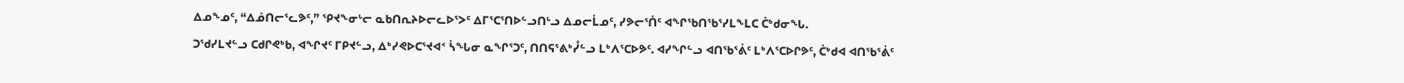ᐃᓄᖕᓄᑦ, “ᐃᓅᑎᓕᕐᓚᕗᑦ,” ᕿᔪᖕᓂᒡᓕ ᓇᑲᑎᕆᔨᐅᓕᓚᐅᕐᐳᑦ ᐃᒥᕐᑕᕐᑎᐅᓪᓗᑎᒡᓗ ᐃᓄᓕᒫᓄᑦ, ᓯᕗᓕᕐᑏᑦ ᐊᖏᖃᑎᖃᕐᓯᒪᖕᒪᑕ ᑖᒃᑯᓂᖓ.
ᑐᖁᓯᒪᔪᓪᓗ ᑕᑯᒋᕙᒃᑲ, ᐊᖏᔪᑦ ᒥᑭᔪᓪᓗ, ᐃᒃᓯᕙᐅᑕᕐᔪᐊᑉ ᓵᖓᓂ ᓇᖏᕐᑐᑦ, ᑎᑎᕋᕐᕕᒃᓮᓪᓗ ᒪᒃᐱᕐᑕᐅᕗᑦ. ᐊᓯᖏᓪᓗ ᐊᑎᖃᕐᕖᑦ ᒪᒃᐱᕐᑕᐅᒋᕗᑦ, ᑖᒃᑯᐊ ᐊᑎᖃᕐᕖᑦ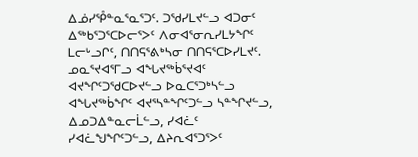ᐃᓅᓯᕾᓐᓇᕐᓇᕐᑐᑦ. ᑐᖁᓯᒪᔪᓪᓗ ᐊᑐᓂᑦ ᐃᖅᑲᕐᑐᕐᑕᐅᓕᕐᐳᑦ ᐱᓂᐊᕐᓂᕆᓯᒪᔭᖏᑦ ᒪᓕᒡᓗᒋᑦ, ᑎᑎᕋᕐᕕᒃᓴᓂ ᑎᑎᕋᕐᑕᐅᓯᒪᔪᑦ.
ᓄᓇᕐᔪᐊᕐᒥᓗ ᐊᖓᔪᖅᑳᕐᔪᐊᑦ ᐊᔪᖏᑦᑐᖁᑕᐅᔪᓪᓗ ᐅᓇᑕᕐᑐᒃᓴᓪᓗ ᐊᖓᔪᖅᑳᖏᑦ ᐊᔪᕐᓴᓐᖏᑦᑐᓪᓗ ᓴᓐᖏᔪᓪᓗ, ᐃᓄᑐᐃᓐᓇᓕᒫᓪᓗ, ᓯᐊᓛᑦ ᓯᐊᓛᖑᖏᑦᑐᓪᓗ, ᐃᔨᕆᐊᕐᑐᕐᐳᑦ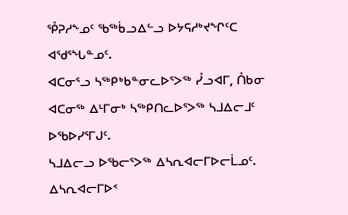ᕾᕈᓱᖕᓄᑦ ᖃᖅᑳᓗᐃᓪᓗ ᐅᔭᕋᓱᒃᔪᖏᑦᑕ ᐊᖁᕐᖓᓐᓄᑦ.
ᐊᑕᓂᕐᓗ ᓴᖅᑭᒃᑲᓐᓂᓚᐅᕐᐳᖅ ᓮᓗᐊᒥ, ᑍᑲᓂ ᐊᑕᓂᖅ ᐃᒻᒥᓂᒃ ᓴᖅᑭᑎᓚᐅᕐᐳᖅ ᓴᒧᐃᓕᒧᑦ ᐅᖃᐅᓯᕐᒥᒍᑦ.
ᓴᒧᐃᓕᓗ ᐅᖃᓕᕐᐳᖅ ᐃᓴᕆᐊᓕᒥᐅᓕᒫᓄᑦ. ᐃᓴᕆᐊᓕᒥᐅᑉ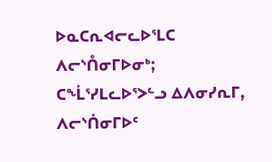ᐅᓇᑕᕆᐊᓕᓚᐅᕐᒪᑕ ᐱᓕᔅᑍᓂᒥᐅᓂᒃ; ᑕᖕᒫᕐᓯᒪᓚᐅᕐᐳᓪᓗ ᐃᐱᓂᓯᕆᒥ, ᐱᓕᔅᑏᓂᒥᐅᑦ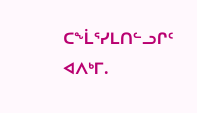ᑕᖕᒫᕐᓯᒪᑎᓪᓗᒋᑦ ᐊᐱᒃᒥ.